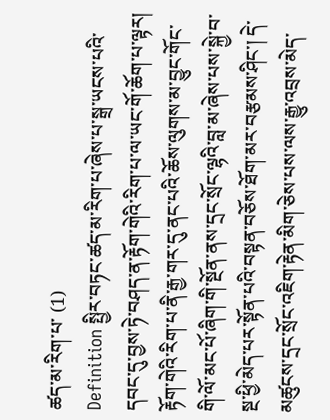ཚད་མ་རིག་པ་ (1)
Definition སྤྱིར་བཏང་ཚད་མ་རིག་པ་ཞེས་པ་སྒྲ་ཡངས་པའི་དབང་དུ་བྱས་ཏེ་བཤད་ན་རྟོག་གེའི་རིག་པ་ལ་ཡང་གོ་ཆོག་པ་ལྟར། རྟོག་གེའི་རིག་པ་ནི་རྒྱ་གར་དུ་ནང་པའི་ཆོས་ལུགས་མ་བྱུང་གོང་གི་ལོ་མང་པོ་ཞིག་གི་སྔོན་ནས་དྲང་སྲོང་ལྷའི་བླ་མ་ཞེས་པས་སྐྱེ་བ་སྔ་ཕྱི་མེད་པར་སྟོན་པའི་བསྟན་བཅོས་ཐོག་མར་བརྩམས་ཤིང་། དེ་མཚུངས་དྲང་སྲོང་འཇིག་རྟེན་མིག་ཅེས་པས་ལས་རྒྱུ་འབྲས་མེད་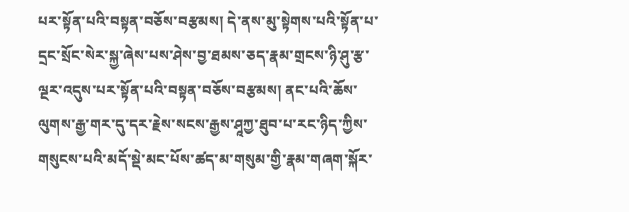པར་སྟོན་པའི་བསྟན་བཅོས་བརྩམས། དེ་ནས་མུ་སྟེགས་པའི་སྟོན་པ་དྲང་སྲོང་སེར་སྐྱ་ཞེས་པས་ཤེས་བྱ་ཐམས་ཅད་རྣམ་གྲངས་ཉི་ཤུ་རྩ་ལྔར་འདུས་པར་སྟོན་པའི་བསྟན་བཅོས་བརྩམས། ནང་པའི་ཆོས་ལུགས་རྒྱ་གར་དུ་དར་རྗེས་སངས་རྒྱས་ཤཱཀྱ་ཐུབ་པ་རང་ཉིད་ཀྱིས་གསུངས་པའི་མདོ་སྡེ་མང་པོས་ཚད་མ་གསུམ་གྱི་རྣམ་གཞག་སྐོར་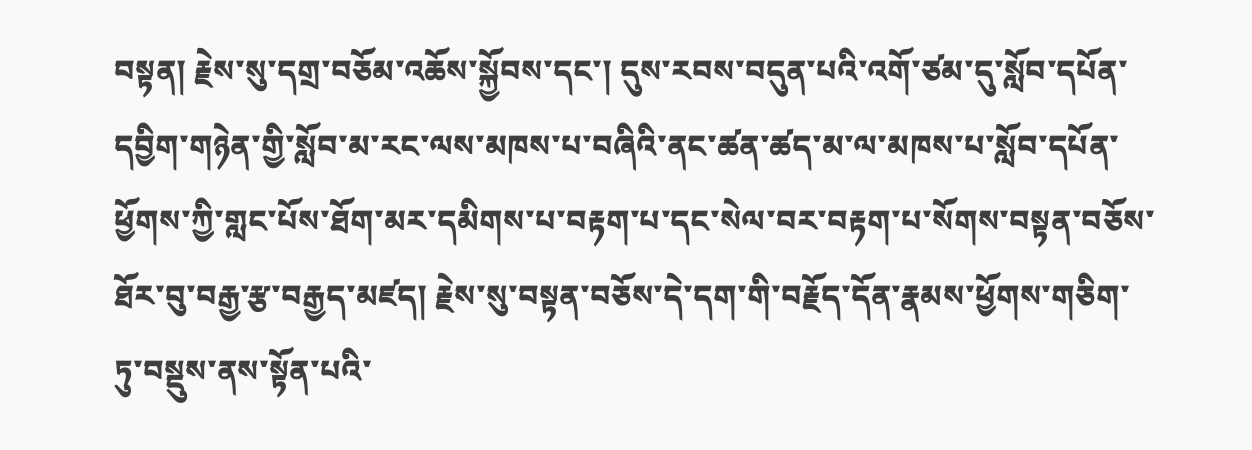བསྟན། རྗེས་སུ་དགྲ་བཅོམ་འཆོས་སྐྱོབས་དང་། དུས་རབས་བདུན་པའི་འགོ་ཙམ་དུ་སློབ་དཔོན་དབྱིག་གཉེན་གྱི་སློབ་མ་རང་ལས་མཁས་པ་བཞིའི་ནང་ཚན་ཚད་མ་ལ་མཁས་པ་སློབ་དཔོན་ཕྱོགས་ཀྱི་གླང་པོས་ཐོག་མར་དམིགས་པ་བརྟག་པ་དང་སེལ་བར་བརྟག་པ་སོགས་བསྟན་བཅོས་ཐོར་བུ་བརྒྱ་རྩ་བརྒྱད་མཛད། རྗེས་སུ་བསྟན་བཅོས་དེ་དག་གི་བརྗོད་དོན་རྣམས་ཕྱོགས་གཅིག་ཏུ་བསྡུས་ནས་སྟོན་པའི་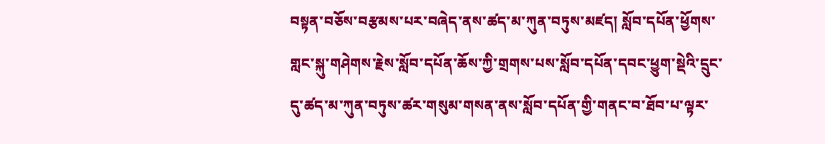བསྟན་བཅོས་བརྩམས་པར་བཞེད་ནས་ཚད་མ་ཀུན་བཏུས་མཛད། སློབ་དཔོན་ཕྱོགས་གླང་སྐུ་གཤེགས་རྗེས་སློབ་དཔོན་ཆོས་ཀྱི་གྲགས་པས་སློབ་དཔོན་དབང་ཕྱུག་སྡེའི་དྲུང་དུ་ཚད་མ་ཀུན་བཏུས་ཚར་གསུམ་གསན་ནས་སློབ་དཔོན་གྱི་གནང་བ་ཐོབ་པ་ལྟར་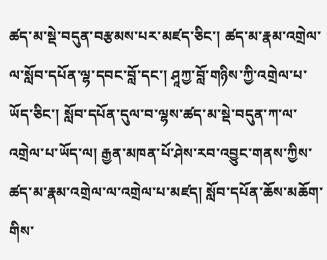ཚད་མ་སྡེ་བདུན་བརྩམས་པར་མཛད་ཅིང་། ཚད་མ་རྣམ་འགྲེལ་ལ་སློབ་དཔོན་ལྷ་དབང་བློ་དང་། ཤཱཀྱ་བློ་གཉིས་ཀྱི་འགྲེལ་པ་ཡོད་ཅིང་། སློབ་དཔོན་དུལ་བ་ལྷས་ཚད་མ་སྡེ་བདུན་ཀ་ལ་འགྲེལ་པ་ཡོད་ལ། རྒྱན་མཁན་པོ་ཤེས་རབ་འབྱུང་གནས་ཀྱིས་ཚད་མ་རྣམ་འགྲེལ་ལ་འགྲེལ་པ་མཛད། སློབ་དཔོན་ཆོས་མཆོག་གིས་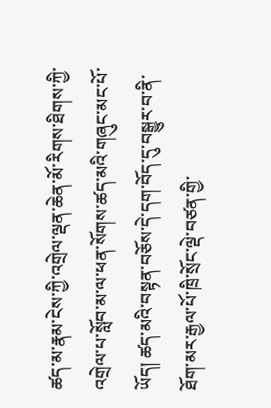ཚད་མ་རྣམ་ངེས་ཀྱི་འགྲེལ་ལྡན་ཆེན་མོ་རིགས་ཐིགས་ཀྱི་འགྲེལ་པ་སློབ་མ་ལ་ཕན་སོགས་ཚད་མའི་གཞུང་མང་པོ་ཡོད། ཚད་མའི་བསྟན་བཅོས་དེ་དག་བོད་དུ་བསྒྱུར་བ་ནི་ཐོག་མར་རྒྱལ་པོ་ཁྲི་སྲོང་ལྡེ་བཙན་གྱི་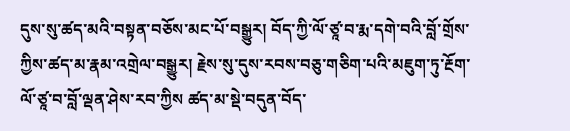དུས་སུ་ཚད་མའི་བསྟན་བཅོས་མང་པོ་བསྒྱུར། བོད་ཀྱི་ལོ་ཙཱ་བ་རྨ་དགེ་བའི་བློ་གྲོས་ཀྱིས་ཚད་མ་རྣམ་འགྲེལ་བསྒྱུར། རྗེས་སུ་དུས་རབས་བཅུ་གཅིག་པའི་མཇུག་ཏུ་རྔོག་ལོ་ཙཱ་བ་བློ་ལྡན་ཤེས་རབ་ཀྱིས ཚད་མ་སྡེ་བདུན་བོད་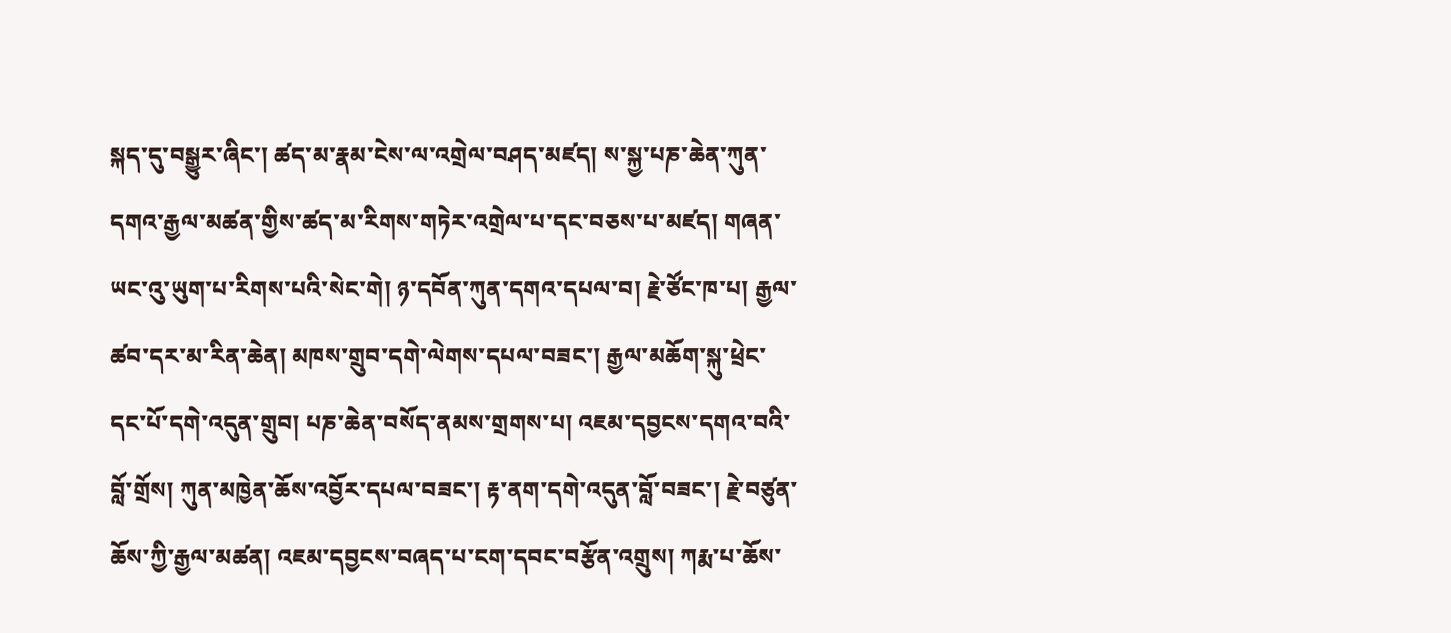སྐད་དུ་བསྒྱུར་ཞིང་། ཚད་མ་རྣམ་ངེས་ལ་འགྲེལ་བཤད་མཛད། ས་སྐྱ་པཎ་ཆེན་ཀུན་དགའ་རྒྱལ་མཚན་གྱིས་ཚད་མ་རིགས་གཏེར་འགྲེལ་པ་དང་བཅས་པ་མཛད། གཞན་ཡང་འུ་ཡུག་པ་རིགས་པའི་སེང་གེ། ཉ་དབོན་ཀུན་དགའ་དཔལ་བ། རྗེ་ཙོང་ཁ་པ། རྒྱལ་ཚབ་དར་མ་རིན་ཆེན། མཁས་གྲུབ་དགེ་ལེགས་དཔལ་བཟང་། རྒྱལ་མཆོག་སྐུ་ཕྲེང་དང་པོ་དགེ་འདུན་གྲུབ། པཎ་ཆེན་བསོད་ནམས་གྲགས་པ། འཇམ་དབྱངས་དགའ་བའི་བློ་གྲོས། ཀུན་མཁྱེན་ཆོས་འབྱོར་དཔལ་བཟང་། རྟ་ནག་དགེ་འདུན་བློ་བཟང་། རྗེ་བཙུན་ཆོས་ཀྱི་རྒྱལ་མཚན། འཇམ་དབྱངས་བཞད་པ་ངག་དབང་བརྩོན་འགྲུས། ཀརྨ་པ་ཆོས་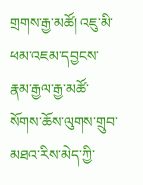གྲགས་རྒྱ་མཚོ། འཇུ་མི་ཕམ་འཇམ་དབྱངས་རྣམ་རྒྱལ་རྒྱ་མཚོ་སོགས་ཆོས་ལུགས་གྲུབ་མཐའ་རིས་མེད་ཀྱི་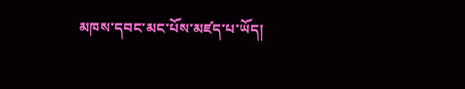མཁས་དབང་མང་པོས་མཛད་པ་ཡོད།